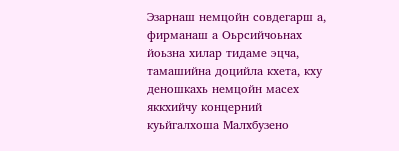Эзарнаш немцойн совдегарш а, фирманаш а Оьрсийчоьнах йоьзна хилар тидаме эцча, тамашийна доцийла кхета, кху деношкахь немцойн масех яккхийчу концерний куьйгалхоша Малхбузено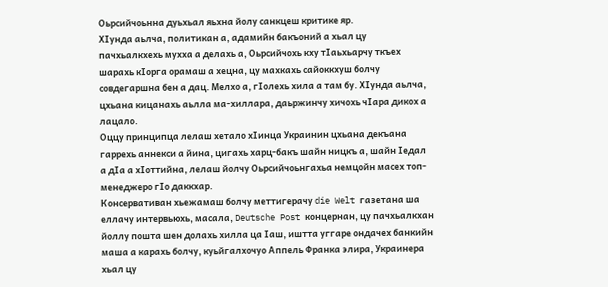Оьрсийчоьнна дуьхьал яьхна йолу санкцеш критике яр.
ХIунда аьлча, политикан а, адамийн бакъоний а хьал цу пачхьалкхехь мухха а делахь а, Оьрсийчохь кху тIаьхьарчу ткъех шарахь кIорга орамаш а хецна, цу махкахь сайоккхуш болчу совдегаршна бен а дац. Мелхо а, гIолехь хила а там бу. ХIунда аьлча, цхьана кицанахь аьлла ма-хиллара, даьржинчу хичохь чIара дикох а лацало.
Оццу принципца лелаш хетало хIинца Украинин цхьана декъана гаррехь аннекси а йина, цигахь харц-бакъ шайн ницкъ а, шайн Iедал а дIа а хIоттийна, лелаш йолчу Оьрсийчоьнгахьа немцойн масех топ-менеджеро гIо даккхар.
Консервативан хьежамаш болчу меттигерачу die Welt газетана ша еллачу интервьюхь, масала, Deutsche Post концернан, цу пачхьалкхан йоллу пошта шен долахь хилла ца Iаш, иштта уггаре ондачех банкийн маша а карахь болчу, куьйгалхочуо Аппель Франка элира, Украинера хьал цу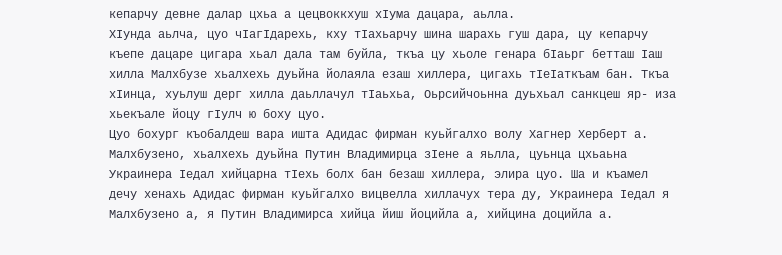кепарчу девне далар цхьа а цецвоккхуш хIума дацара, аьлла.
ХIунда аьлча, цуо чIагIдарехь, кху тIахьарчу шина шарахь гуш дара, цу кепарчу къепе дацаре цигара хьал дала там буйла, ткъа цу хьоле генара бIаьрг бетташ Iаш хилла Малхбузе хьалхехь дуьйна йолаяла езаш хиллера, цигахь тIеIаткъам бан. Ткъа хIинца, хуьлуш дерг хилла даьллачул тIаьхьа, Оьрсийчоьнна дуьхьал санкцеш яр- иза хьекъале йоцу гIулч ю боху цуо.
Цуо бохург къобалдеш вара ишта Адидас фирман куьйгалхо волу Хагнер Херберт а. Малхбузено, хьалхехь дуьйна Путин Владимирца зIене а яьлла, цуьнца цхьаьна Украинера Iедал хийцарна тIехь болх бан безаш хиллера, элира цуо. Ша и къамел дечу хенахь Адидас фирман куьйгалхо вицвелла хиллачух тера ду, Украинера Iедал я Малхбузено а, я Путин Владимирса хийца йиш йоцийла а, хийцина доцийла а.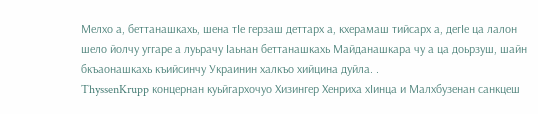Мелхо а, беттанашкахь, шена тIе герзаш деттарх а, кхерамаш тийсарх а, дегIе ца лалон шело йолчу уггаре а луьрачу Iаьнан беттанашкахь Майданашкара чу а ца доьрзуш, шайн бкъаонашкахь къийсинчу Украинин халкъо хийцина дуйла. .
ThyssenKrupp концернан куьйгархочуо Хизингер Хенриха хIинца и Малхбузенан санкцеш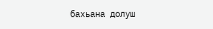бахьана долуш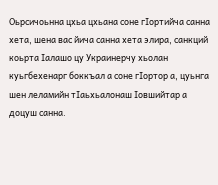Оьрсичоьнна цхьа цхьана соне гIортийча санна хета, шена вас йича санна хета элира, санкций коьрта Iалашо цу Украинерчу хьолан куьгбехенарг боккъал а соне гIортор а, цуьнга шен леламийн тIаьхьалонаш Iовшийтар а доцуш санна.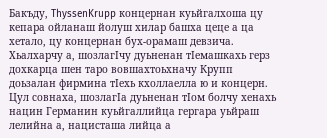Бакъду, ThyssenKrupp концернан куьйгалхоша цу кепара ойланаш йолуш хилар башха цеце а ца хетало, цу концернан бух-орамаш девзича. Хьалхарчу а, шозлагIчу дуьненан тIемашкахь герз дохкарца шен таро вовшахтоьхначу Крупп доьзалан фирмина тIехь кхоллаелла ю и концерн. Цул совнаха, шозлагIа дуьненан тIом болчу хенахь нацин Германин куьйгаллийца гергара уьйраш лелийна а, нацисташа лийца а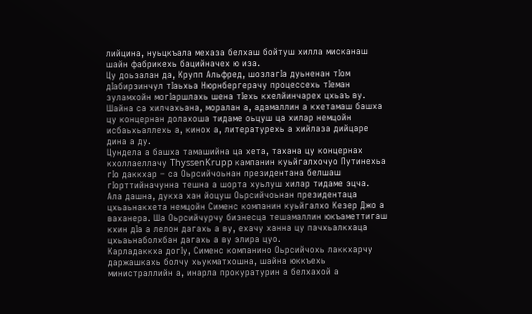лийцина, нуьцкъала мехаза белхаш бойтуш хилла мисканаш шайн фабрикехь бацийначех ю иза.
Цу доьзалан да, Крупп Альфред, шозлагIа дуьненан тIом дIабирзинчул тIаьхьа Нюрнбергерачу процессехь тIеман зуламхойн могIаршлахь шена тIехь кхелйинчарех цхьаъ ву. Шайна са хилчахьана, моралан а, адамаллин а кхетамаш башха цу концернан долахоша тидаме оьцуш ца хилар немцойн исбаьхьаллехь а, кинох а, литературехь а хийлаза дийцаре дина а ду.
Цундела а башха тамашийна ца хета, тахана цу концернах кхоллаеллачу ThyssenKrupp кампанин куьйгалхочуо Путинехьа гIо даккхар – са Оьрсийчоьнан президентана белшаш гIорттийначунна тешна а шорта хуьлуш хилар тидаме эцча.
Ала дашна, дукха хан йоцуш Оьрсийчоьнан президентаца цхьаьнакхета немцойн Сименс компанин куьйгалхо Кезер Джо а ваханера. Ша Оьрсийчурчу бизнесца тешамаллин юкъаметтигаш кхин дIа а лелон дагахь а ву, ехачу ханна цу пачхьалкхаца цхьаьнаболхбан дагахь а ву элира цуо.
Карладаккха догIу, Сименс компанино Оьрсийчохь лаккхарчу даржашкахь болчу хьукматхошна, шайна юккъехь министраллийн а, инарла прокуратурин а белхахой а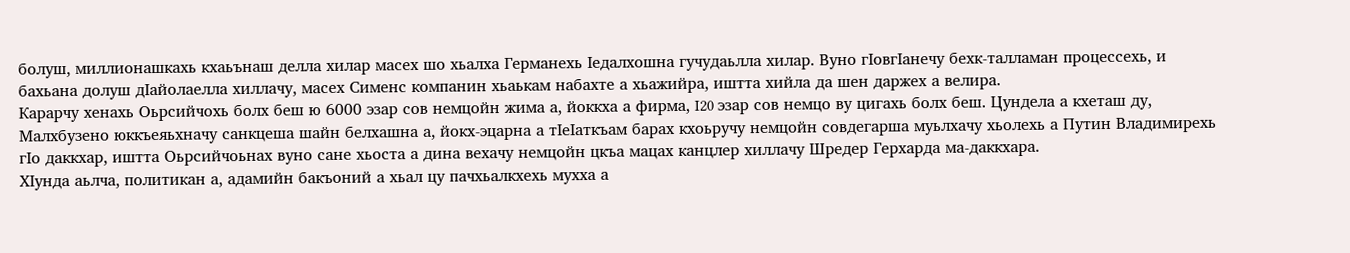болуш, миллионашкахь кхаьънаш делла хилар масех шо хьалха Германехь Iедалхошна гучудаьлла хилар. Вуно гIовгIанечу бехк-талламан процессехь, и бахьана долуш дIайолаелла хиллачу, масех Сименс компанин хьаькам набахте а хьажийра, иштта хийла да шен даржех а велира.
Карарчу хенахь Оьрсийчохь болх беш ю 6000 эзар сов немцойн жима а, йоккха а фирма, I20 эзар сов немцо ву цигахь болх беш. Цундела а кхеташ ду, Малхбузено юккъеяьхначу санкцеша шайн белхашна а, йокх-эцарна а тIеIаткъам барах кхоьручу немцойн совдегарша муьлхачу хьолехь а Путин Владимирехь гIо даккхар, иштта Оьрсийчоьнах вуно сане хьоста а дина вехачу немцойн цкъа мацах канцлер хиллачу Шредер Герхарда ма-даккхара.
ХIунда аьлча, политикан а, адамийн бакъоний а хьал цу пачхьалкхехь мухха а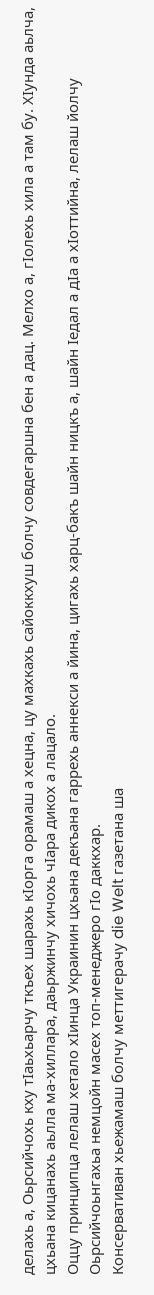делахь а, Оьрсийчохь кху тIаьхьарчу ткъех шарахь кIорга орамаш а хецна, цу махкахь сайоккхуш болчу совдегаршна бен а дац. Мелхо а, гIолехь хила а там бу. ХIунда аьлча, цхьана кицанахь аьлла ма-хиллара, даьржинчу хичохь чIара дикох а лацало.
Оццу принципца лелаш хетало хIинца Украинин цхьана декъана гаррехь аннекси а йина, цигахь харц-бакъ шайн ницкъ а, шайн Iедал а дIа а хIоттийна, лелаш йолчу Оьрсийчоьнгахьа немцойн масех топ-менеджеро гIо даккхар.
Консервативан хьежамаш болчу меттигерачу die Welt газетана ша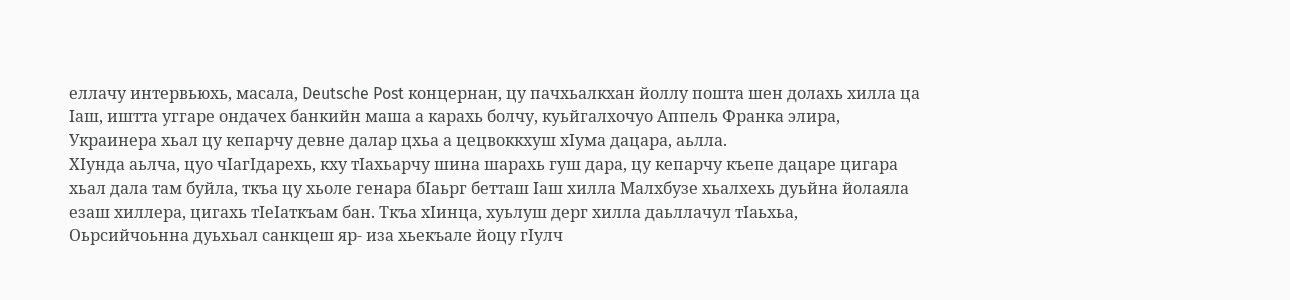еллачу интервьюхь, масала, Deutsche Post концернан, цу пачхьалкхан йоллу пошта шен долахь хилла ца Iаш, иштта уггаре ондачех банкийн маша а карахь болчу, куьйгалхочуо Аппель Франка элира, Украинера хьал цу кепарчу девне далар цхьа а цецвоккхуш хIума дацара, аьлла.
ХIунда аьлча, цуо чIагIдарехь, кху тIахьарчу шина шарахь гуш дара, цу кепарчу къепе дацаре цигара хьал дала там буйла, ткъа цу хьоле генара бIаьрг бетташ Iаш хилла Малхбузе хьалхехь дуьйна йолаяла езаш хиллера, цигахь тIеIаткъам бан. Ткъа хIинца, хуьлуш дерг хилла даьллачул тIаьхьа, Оьрсийчоьнна дуьхьал санкцеш яр- иза хьекъале йоцу гIулч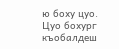ю боху цуо.
Цуо бохург къобалдеш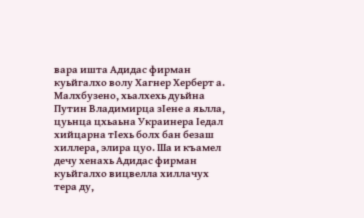вара ишта Адидас фирман куьйгалхо волу Хагнер Херберт а. Малхбузено, хьалхехь дуьйна Путин Владимирца зIене а яьлла, цуьнца цхьаьна Украинера Iедал хийцарна тIехь болх бан безаш хиллера, элира цуо. Ша и къамел дечу хенахь Адидас фирман куьйгалхо вицвелла хиллачух тера ду,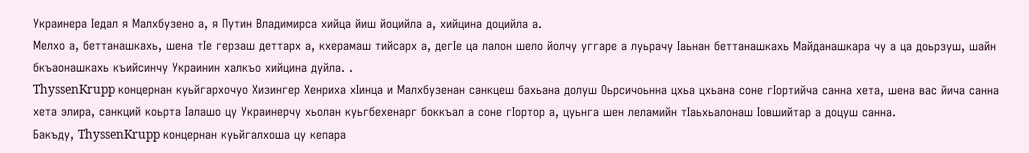Украинера Iедал я Малхбузено а, я Путин Владимирса хийца йиш йоцийла а, хийцина доцийла а.
Мелхо а, беттанашкахь, шена тIе герзаш деттарх а, кхерамаш тийсарх а, дегIе ца лалон шело йолчу уггаре а луьрачу Iаьнан беттанашкахь Майданашкара чу а ца доьрзуш, шайн бкъаонашкахь къийсинчу Украинин халкъо хийцина дуйла. .
ThyssenKrupp концернан куьйгархочуо Хизингер Хенриха хIинца и Малхбузенан санкцеш бахьана долуш Оьрсичоьнна цхьа цхьана соне гIортийча санна хета, шена вас йича санна хета элира, санкций коьрта Iалашо цу Украинерчу хьолан куьгбехенарг боккъал а соне гIортор а, цуьнга шен леламийн тIаьхьалонаш Iовшийтар а доцуш санна.
Бакъду, ThyssenKrupp концернан куьйгалхоша цу кепара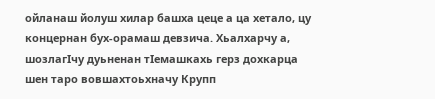ойланаш йолуш хилар башха цеце а ца хетало, цу концернан бух-орамаш девзича. Хьалхарчу а, шозлагIчу дуьненан тIемашкахь герз дохкарца шен таро вовшахтоьхначу Крупп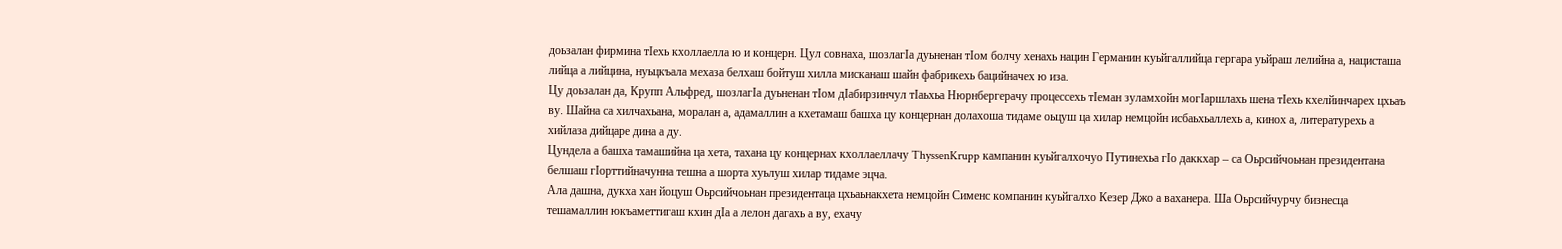доьзалан фирмина тIехь кхоллаелла ю и концерн. Цул совнаха, шозлагIа дуьненан тIом болчу хенахь нацин Германин куьйгаллийца гергара уьйраш лелийна а, нацисташа лийца а лийцина, нуьцкъала мехаза белхаш бойтуш хилла мисканаш шайн фабрикехь бацийначех ю иза.
Цу доьзалан да, Крупп Альфред, шозлагIа дуьненан тIом дIабирзинчул тIаьхьа Нюрнбергерачу процессехь тIеман зуламхойн могIаршлахь шена тIехь кхелйинчарех цхьаъ ву. Шайна са хилчахьана, моралан а, адамаллин а кхетамаш башха цу концернан долахоша тидаме оьцуш ца хилар немцойн исбаьхьаллехь а, кинох а, литературехь а хийлаза дийцаре дина а ду.
Цундела а башха тамашийна ца хета, тахана цу концернах кхоллаеллачу ThyssenKrupp кампанин куьйгалхочуо Путинехьа гIо даккхар – са Оьрсийчоьнан президентана белшаш гIорттийначунна тешна а шорта хуьлуш хилар тидаме эцча.
Ала дашна, дукха хан йоцуш Оьрсийчоьнан президентаца цхьаьнакхета немцойн Сименс компанин куьйгалхо Кезер Джо а ваханера. Ша Оьрсийчурчу бизнесца тешамаллин юкъаметтигаш кхин дIа а лелон дагахь а ву, ехачу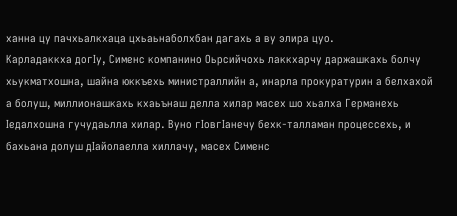ханна цу пачхьалкхаца цхьаьнаболхбан дагахь а ву элира цуо.
Карладаккха догIу, Сименс компанино Оьрсийчохь лаккхарчу даржашкахь болчу хьукматхошна, шайна юккъехь министраллийн а, инарла прокуратурин а белхахой а болуш, миллионашкахь кхаьънаш делла хилар масех шо хьалха Германехь Iедалхошна гучудаьлла хилар. Вуно гIовгIанечу бехк-талламан процессехь, и бахьана долуш дIайолаелла хиллачу, масех Сименс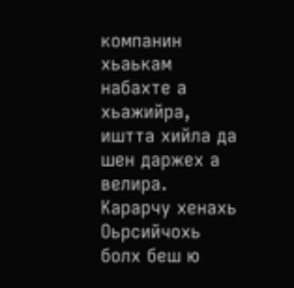компанин хьаькам набахте а хьажийра, иштта хийла да шен даржех а велира.
Карарчу хенахь Оьрсийчохь болх беш ю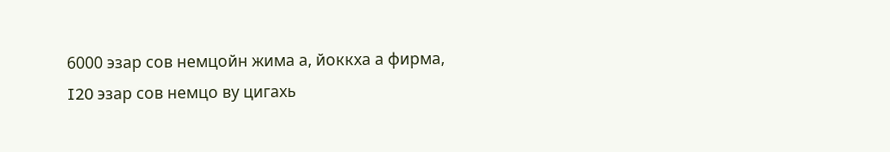6000 эзар сов немцойн жима а, йоккха а фирма, I20 эзар сов немцо ву цигахь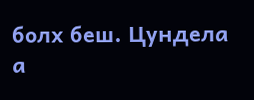болх беш. Цундела а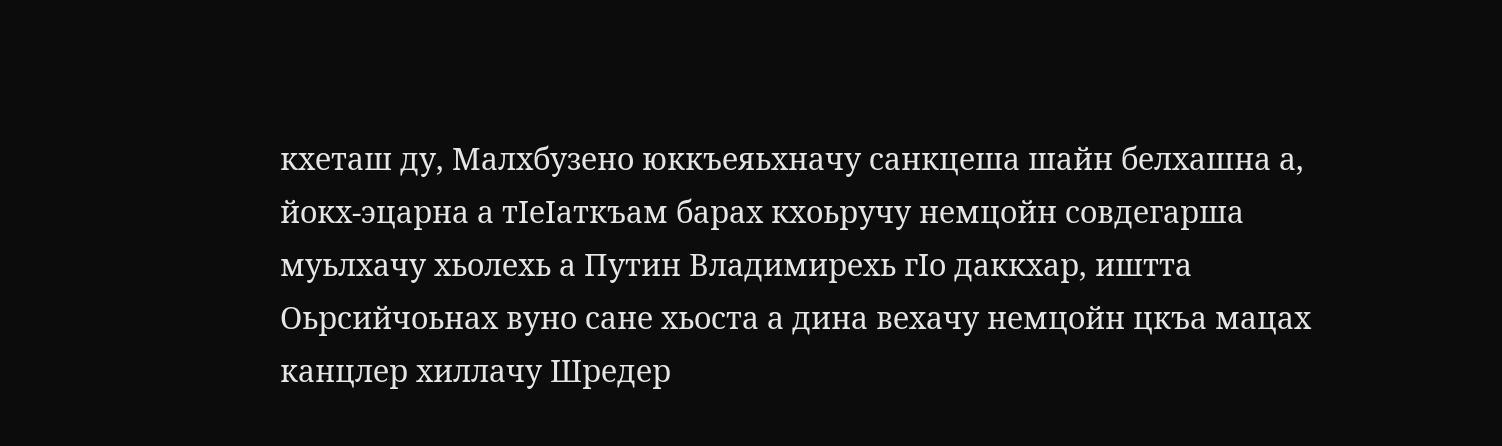кхеташ ду, Малхбузено юккъеяьхначу санкцеша шайн белхашна а, йокх-эцарна а тIеIаткъам барах кхоьручу немцойн совдегарша муьлхачу хьолехь а Путин Владимирехь гIо даккхар, иштта Оьрсийчоьнах вуно сане хьоста а дина вехачу немцойн цкъа мацах канцлер хиллачу Шредер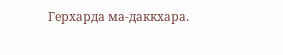Герхарда ма-даккхара.